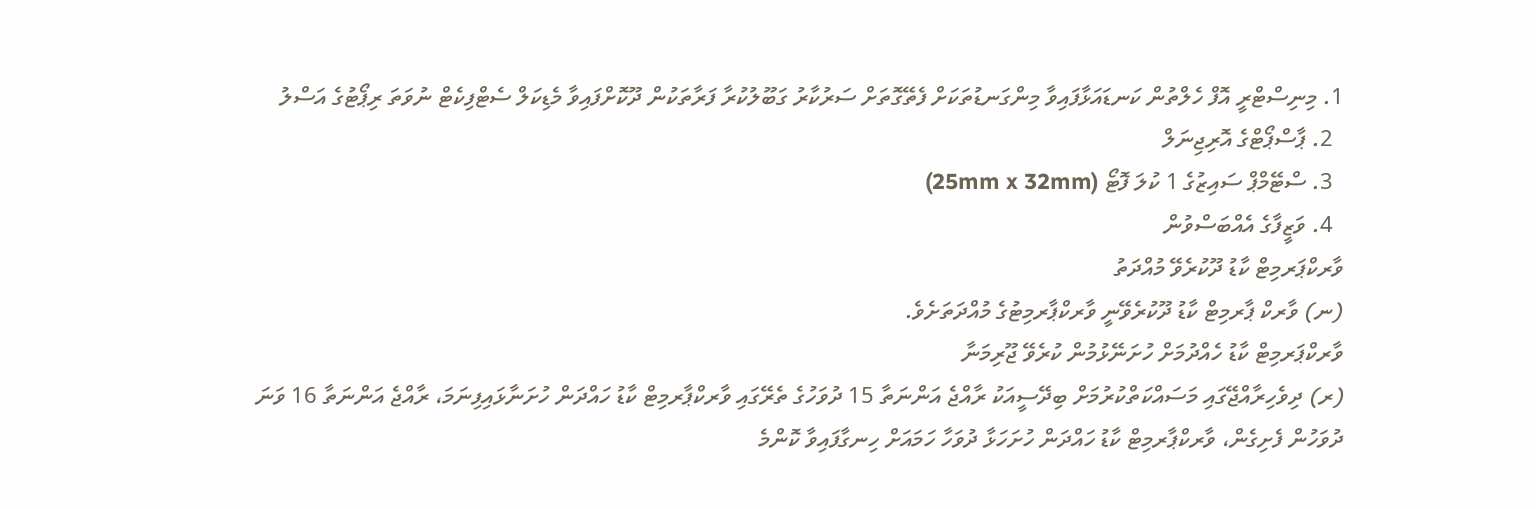1. މިނިސްޓްރީ އޮފް ހެލްތުން ކަނޑައަޅާފައިވާ މިންގަނޑުތަކަށް ފެތޭގޮތަށް ސަރުކާރު ގަބޫލުކުރާ ފަރާތަކުން ދޫކޮށްފައިވާ މެޑިކަލް ސެޓްފިކެޓް ނުވަތަ ރިޕޯޓުގެ އަސްލު
  2. ޕާސްޕޯޓްގެ އޮރިޖިނަލް
  3. ސްޓޭމްޕް ސައިޒުގެ 1 ކުލަ ފޮޓޯ (25mm x 32mm)
  4. ވަޒީފާގެ އެއްބަސްވުން
ވާރކްޕަރމިޓް ކާޑު ދޫކުރެވޭ މުއްދަތު
(ނ) ވާރކް ޕާރމިޓް ކާޑު ދޫކުރެވޭނީ ވާރކްޕާރމިޓުގެ މުއްދަތަށެވެ.
ވާރކްޕަރމިޓް ކާޑު ހެއްދުމަށް ހުށަނޭޅުމުން ކުރެވޭ ޖޫރިމަނާ
(ރ) ދިވެހިރާއްޖޭގައި މަސައްކަތްކުރުމަށް ބިދޭސީއަކު ރާއްޖެ އަންނަތާ 15 ދުވަހުގެ ތެރޭގައި ވާރކްޕާރމިޓް ކާޑު ހައްދަން ހުށަނާޅައިފިނަމަ، ރާއްޖެ އަންނަތާ 16 ވަނަ ދުވަހުން ފެށިގެން، ވާރކްޕާރމިޓް ކާޑު ހައްދަން ހުށަހަޅާ ދުވަހާ ހަމައަށް ހިނގާފައިވާ ކޮންމެ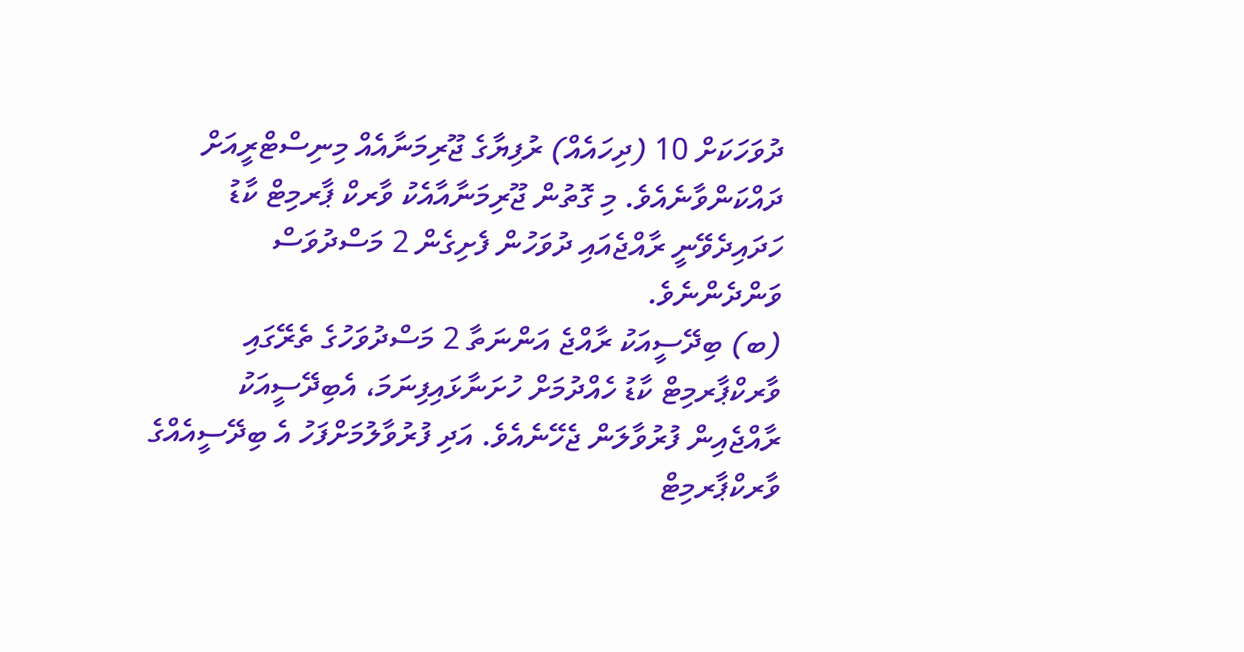ދުވަހަކަށް 10 (ދިހައެއް) ރުފިޔާގެ ޖޫރިމަނާއެއް މިނިސްޓްރީއަށް ދައްކަންވާނެއެވެ. މި ގޮތުން ޖޫރިމަނާއާއެކު ވާރކް ޕާރމިޓް ކާޑު ހަދައިދެވޭނީ ރާއްޖެއައި ދުވަހުން ފެށިގެން 2 މަސްދުވަސް ވަންދެންނެވެ.
(ބ) ބިދޭސީއަކު ރާއްޖެ އަންނަތާ 2 މަސްދުވަހުގެ ތެރޭގައި ވާރކްޕާރމިޓް ކާޑު ހެއްދުމަށް ހުށަނާޅައިފިނަމަ، އެބިދޭސީއަކު ރާއްޖެއިން ފުރުވާލަން ޖެހޭނެއެވެ. އަދި ފުރުވާލުމަށްފަހު އެ ބިދޭސީއެއްގެ ވާރކްޕާރމިޓް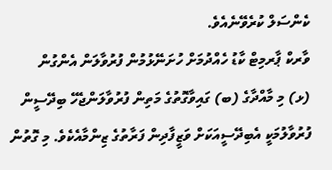ކެންސަލް ކުރެވޭނެއެވެ.
ވާރކް ޕާރމިޓް ކާޑު ހެއްދުމަށް ހުށަނޭޅުމުން ފުރުވާލަން އެންގުން
(ޅ) މި މާއްދާގެ (ބ) ގައިވާގޮތުގެ މަތިން ފުރުވާލަންޖެހޭ ބިދޭސީން ފުރުވާލުމަކީ އެބިދޭސީއަކަށް ވަޒީފާދިން ފަރާތުގެ ޒިންމާއެކެވެ. މި ގޮތުން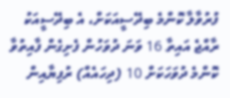ފުރުވާލާ ކޮންމެ ބިދޭސީއަކަށް، އެ ބިދޭސީއަކު ރާއްޖެ އައިތާ 16 ވަނަ ދުވަހުން ފެށިގެން ފާއިތުވާ ކޮންމެ ދުވަހަކަށް 10 (ދިހައެއް) ރުފިޔާއިން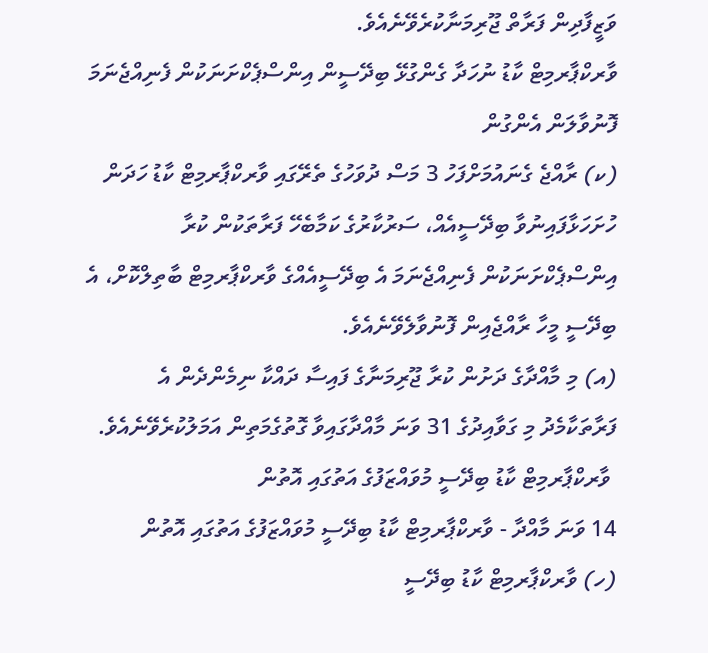ވަޒީފާދިން ފަރާތް ޖޫރިމަނާކުރެވޭނެއެވެ.
ވާރކްޕާރމިޓް ކާޑު ނުހަދާ ގެންގުޅޭ ބިދޭސީން އިންސްޕެކްށަނަކުން ފެނިއްޖެނަމަ ފޮނުވާލަން އެންގުން
(ކ) ރާއްޖެ ގެނައުމަށްފަހު 3 މަސް ދުވަހުގެ ތެރޭގައި ވާރކްޕާރމިޓް ކާޑު ހަދަން ހުށަހަޅާފައިނުވާ ބިދޭސީއެއް، ސަރުކާރުގެ ކަމާބެހޭ ފަރާތަކުން ކުރާ އިންސްޕެކްށަނަކުން ފެނިއްޖެނަމަ އެ ބިދޭސީއެއްގެ ވާރކްޕާރމިޓް ބާތިލްކޮށް، އެ ބިދޭސީ މީހާ ރާއްޖެއިން ފޮނުވާލެވޭނެއެވެ.
(އ) މި މާއްދާގެ ދަށުން ކުރާ ޖޫރިމަނާގެ ފައިސާ ދައްކާ ނިމެންދެން އެ ފަރާތަކާމެދު މި ގަވާއިދުގެ 31 ވަނަ މާއްދާގައިވާ ގޮތުގެމަތިން އަމަލުކުރެވޭނެއެވެ.
 ވާރކްޕާރމިޓް ކާޑު ބިދޭސީ މުވައްޒަފުގެ އަތުގައި އޮތުން
14 ވަނަ މާއްދާ - ވާރކްޕާރމިޓް ކާޑު ބިދޭސީ މުވައްޒަފުގެ އަތުގައި އޮތުން
(ހ) ވާރކްޕާރމިޓް ކާޑު ބިދޭސީ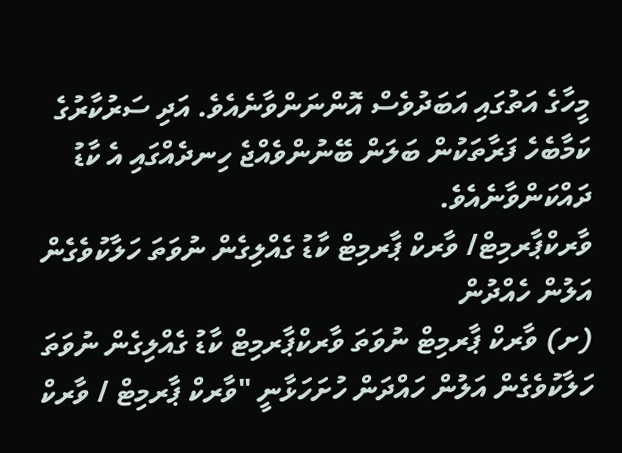މީހާގެ އަތުގައި އަބަދުވެސް އޮންނަންވާނެއެވެ. އަދި ސަރުކާރުގެ ކަމާބެހެ ފަރާތަކުން ބަލަން ބޭނުންވެއްޖެ ހިނދެއްގައި އެ ކާޑު ދައްކަންވާނެއެވެ.
ވާރކްޕާރމިޓް/ ވާރކް ޕާރމިޓް ކާޑު ގެއްލިގެން ނުވަތަ ހަލާކުވެގެން އަލުން ހެއްދުން
(ށ) ވާރކް ޕާރމިޓް ނުވަތަ ވާރކްޕާރމިޓް ކާޑު ގެއްލިގެން ނުވަތަ ހަލާކުވެގެން އަލުން ހައްދަން ހުށަހަޅާނީ "ވާރކް ޕާރމިޓް / ވާރކް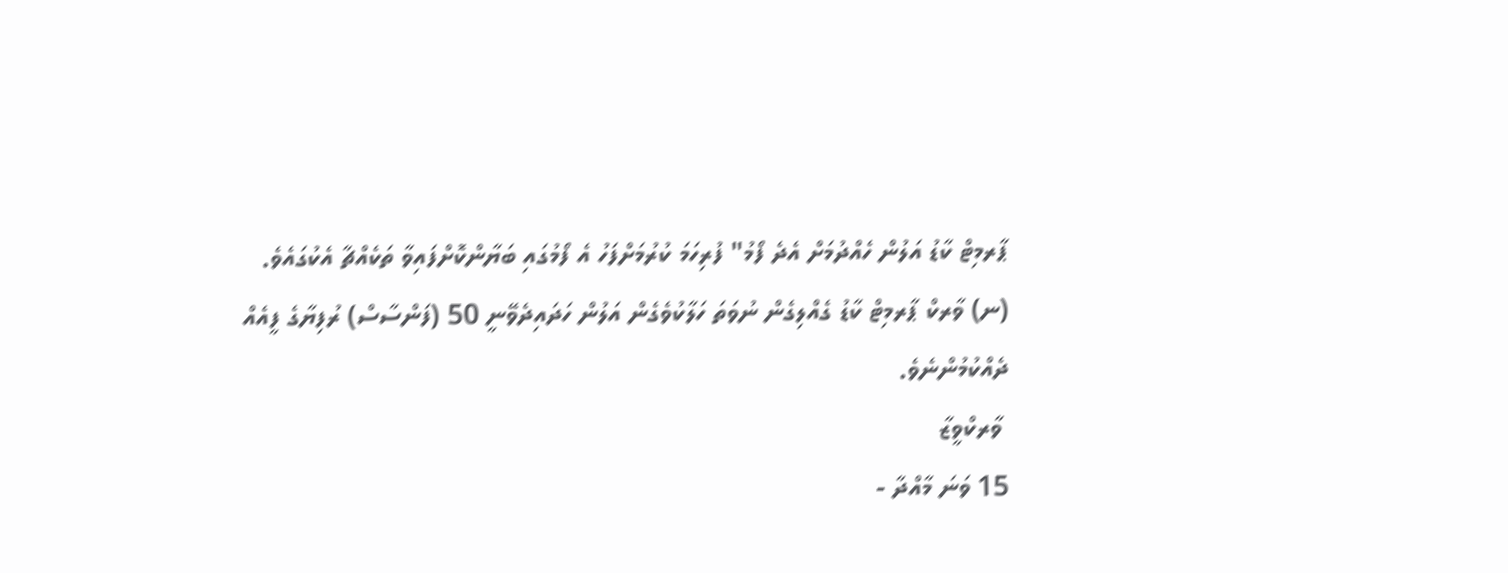ޕާރމިޓް ކާޑު އަލުން ހެއްދުމަށް އެދެ ފޯމު" ފުރިހަމަ ކުރުމަށްފަހު އެ ފޯމުގައި ބަޔާންކޮށްފައިވާ ތަކެއްޗާ އެކުގައެވެ.
(ނ) ވާރކް ޕާރމިޓް ކާޑު ގެއްލިގެން ނުވަތަ ހަލާކުވެގެން އަލުން ހަދައިދެވޭނީ 50 (ފަންސާސް) ރުފިޔާގެ ފީއެއް ދެއްކުމުންނެވެ.
 ވާރކްވީޒާ
15 ވަނަ މާއްދާ -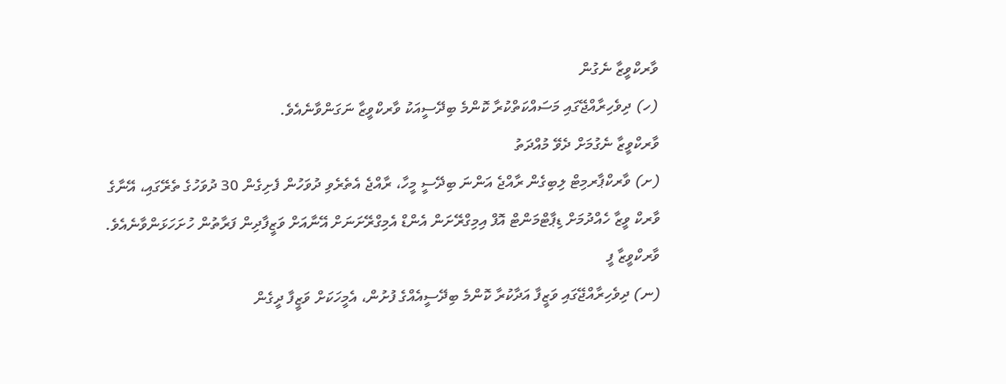ވާރކްވީޒާ ނެގުން
(ހ) ދިވެހިރާއްޖޭގައި މަސައްކަތްކުރާ ކޮންމެ ބިދޭސީއަކު ވާރކްވީޒާ ނަގަންވާނެއެވެ.
ވާރކްވީޒާ ނެގުމަށް ދެވޭ މުއްދަތު
(ށ) ވާރކްޕާރމިޓް ލިބިގެން ރާއްޖެ އަންނަ ބިދޭސީ މީހާ، ރާއްޖެ އެތެރެވި ދުވަހުން ފެށިގެން 30 ދުވަހުގެ ތެރޭގައި، އޭނާގެ ވާރކް ވީޒާ ހެއްދުމަށް ޑިޕާޓްމަންޓް އޮފް އިމިގްރޭށަން އެންޑް އެމިގްރޭށަނަށް އޭނާއަށް ވަޒީފާދިން ފަރާތުން ހުށަހަޅަންވާނެއެވެ.
ވާރކްވީޒާ ފީ
(ނ) ދިވެހިރާއްޖޭގައި ވަޒީފާ އަދާކުރާ ކޮންމެ ބިދޭސީއެއްގެ ފުށުން، އެމީހަކަށް ވަޒީފާ ދީގެން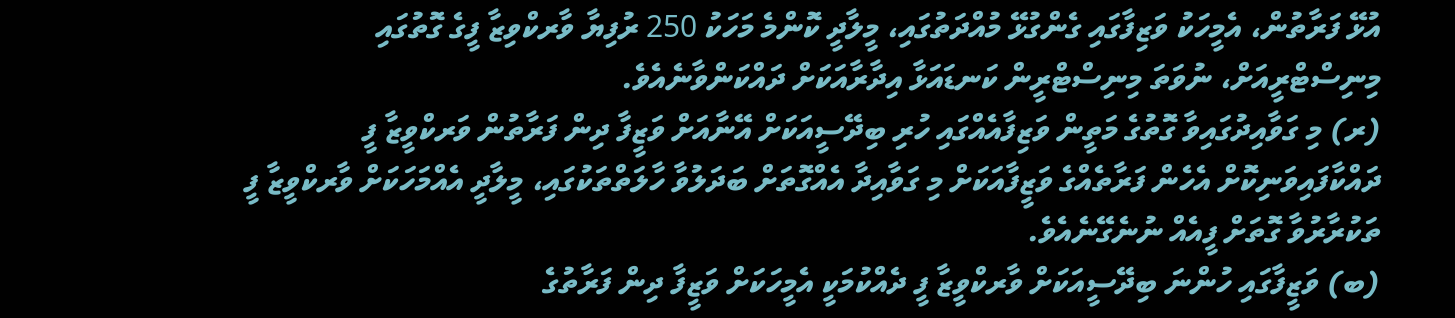އުޅޭ ފަރާތުން، އެމީހަކު ވަޒިފާގައި ގެންގުޅޭ މުއްދަތުގައި، މީލާދީ ކޮންމެ މަހަކު 250 ރުފިޔާ ވާރކްވިޒާ ފީގެ ގޮތުގައި މިނިސްޓްރީއަށް، ނުވަތަ މިނިސްޓްރީން ކަނޑައަޅާ އިދާރާއަކަށް ދައްކަންވާނެއެވެ.
(ރ) މި ގަވާއިދުގައިވާ ގޮތުގެ މަތީން ވަޒިފާއެއްގައި ހުރި ބިދޭސީއަކަށް އޭނާއަށް ވަޒީފާ ދިން ފަރާތުން ވަރކްވީޒާ ފީ ދައްކާފައިވަނިކޮށް އެހެން ފަރާތެއްގެ ވަޒީފާއަކަށް މި ގަވާއިދާ އެއްގޮތަށް ބަދަލުވާ ހާލަތްތަކުގައި، މީލާދީ އެއްމަހަކަށް ވާރކްވީޒާ ފީ ތަކުރާރުވާ ގޮތަށް ފީއެއް ނުނެގޭނެއެވެ.
(ބ) ވަޒީފާގައި ހުންނަ ބިދޭސީއަކަށް ވާރކްވީޒާ ފީ ދެއްކުމަކީ އެމީހަކަށް ވަޒީފާ ދިން ފަރާތުގެ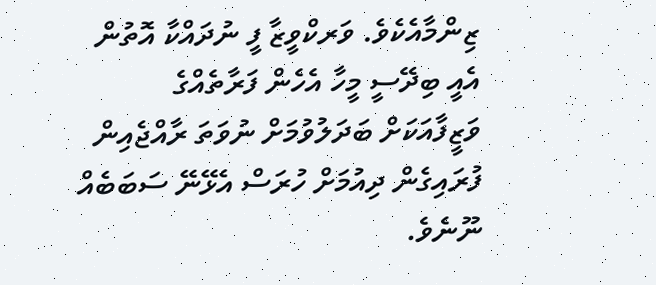ޒިންމާއެކެވެ. ވަރކްވީޒާ ފީ ނުދައްކާ އޮތުން އެއީ ބިދޭސީ މީހާ އެހެން ފަރާތެއްގެ ވަޒީފާއަކަށް ބަދަލުވުމަށް ނުވަތަ ރާއްޖެއިން ފުރައިގެން ދިއުމަށް ހުރަސް އެޅޭނޭ ސަބަބެއް ނޫނެވެ.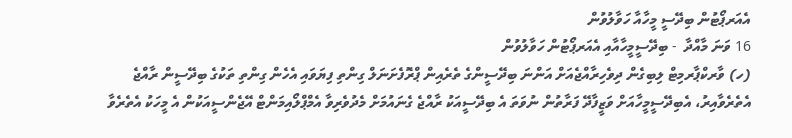އެއަރޕޯޓުން ބިދޭސީ މީހާއާ ހަވާލުވުން
16 ވަނަ މާއްދާ  - ބިދޭސީމީހާއާއި އެއަރޕޯޓުން ހަވާލުވުން
(ހ) ވާރކްޕާރމިޓް ލިބިގެން ދިވެހިރާއްޖެއަށް އަންނަ ބިދޭސީންގެ ތެރެއިން ޕްރޮފެށަނަލް ގިންތި ފިޔަވައި އެހެން ގިންތި ތަކުގެ ބިދޭސީން ރާއްޖެ އެތެރެވާއިރު، އެބިދޭސީމީހާއަށް ވަޒީފާދޭ ފަރާތުން ނުވަތަ އެ ބިދޭސީއަކު ރާއްޖެ ގެނައުމަށް މެދުވެރިވާ އެމްޕްލޯއިމަންޓް އޭޖެންސީއަކުން އެ މީހަކު އެތެރެވާ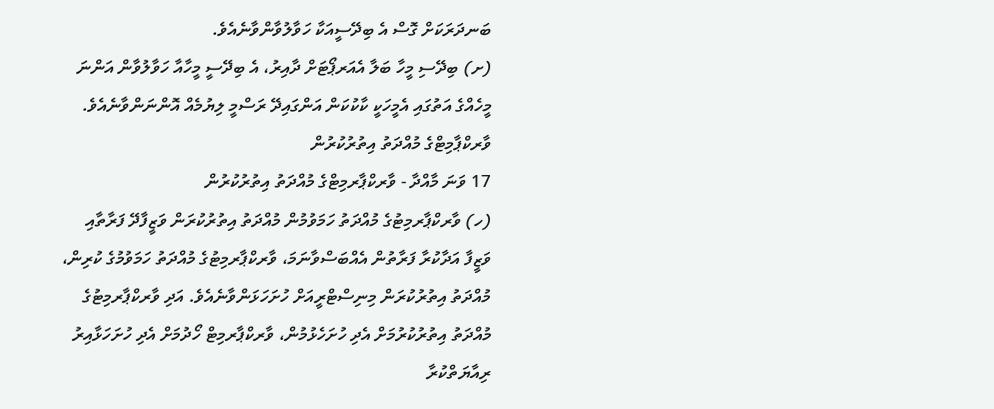ބަނދަރަކަށް ގޮސް އެ ބިދޭސީއަކާ ހަވާލުވާންވާނެއެވެ.
(ށ) ބިދޭސި މީހާ ބަލާ އެއަރޕޯޓަށް ދާއިރު، އެ ބިދޭސީ މީހާއާ ހަވާލުވާން އަންނަ މީހެއްގެ އަތުގައި އެމީހަކީ ކާކުކަން އަންގައިދޭ ރަސްމީ ލިޔުމެއް އޮންނަންވާނެއެވެ.
ވާރކްޕާމިޓްގެ މުއްދަތު އިތުރުކުރުން
17 ވަނަ މާއްދާ - ވާރކްޕާރމިޓްގެ މުއްދަތު އިތުރުކުރުން
(ހ) ވާރކްޕާރމިޓުގެ މުއްދަތު ހަމަވުމުން މުއްދަތު އިތުރުކުރަން ވަޒީފާދޭ ފަރާތާއި ވަޒީފާ އަދާކުރާ ފަރާތުން އެއްބަސްވާނަމަ، ވާރކްޕާރމިޓުގެ މުއްދަތު ހަމަވުމުގެ ކުރިން، މުއްދަތު އިތުރުކުރަން މިނިސްޓްރީއަށް ހުށަހަޅަންވާނެއެވެ. އަދި ވާރކްޕާރމިޓުގެ މުއްދަތު އިތުރުކުރުމަށް އެދި ހުށަހެޅުމުން، ވާރކްޕާރމިޓް ހޯދުމަށް އެދި ހުށަހަޅާއިރު ރިއާޔަތްކުރާ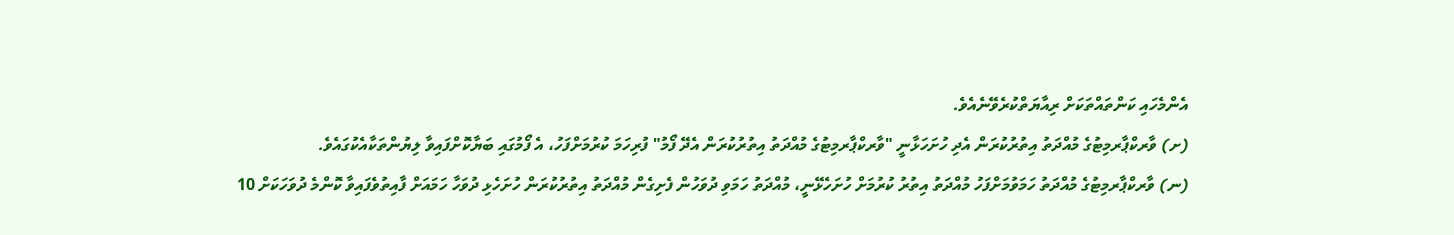އެންމެހައި ކަންތައްތަކަށް ރިއާޔަތްކުރެވޭނެއެވެ.
(ށ) ވާރކްޕާރމިޓުގެ މުއްދަތު އިތުރުކުރަން އެދި ހުށަހަޅާނީ "ވާރކްޕާރމިޓުގެ މުއްދަތު އިތުރުކުރަން އެދޭ ފޯމު" ފުރިހަމަ ކުރުމަށްފަހު، އެ ފޯމުގައި ބަޔާކޮށްފައިވާ ލިޔުންތަކާއެކުގައެވެ.
(ނ) ވާރކްޕާރމިޓުގެ މުއްދަތު ހަމަވުމަށްފަހު މުއްދަތު އިތުރު ކުރުމަށް ހުށަހެޅޭނީ، މުއްދަތު ހަމަވި ދުވަހުން ފެށިގެން މުއްދަތު އިތުރުކުރަން ހުށަހެޅި ދުވަހާ ހަމައަށް ފާއިތުވެފައިވާ ކޮންމެ ދުވަހަކަށް 10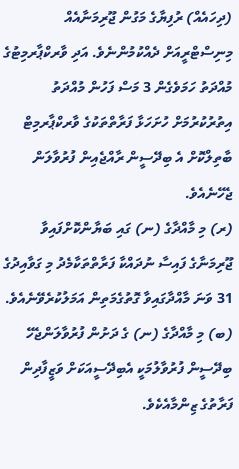(ދިހައެއް) ރުފިޔާގެ މަގުން ޖޫރިމަނާއެއް މިނިސްޓްރީއަށް ދެއްކުމުންނެވެ. އަދި ވާރކްޕާރމިޓުގެ މުއްދަތު ހަމަވެގެން 3 މަސް ފަހުން މުއްދަތު އިތުރުކުރުމަށް ހުށަހަޅާ ފަރާތްތަކުގެ ވާރކްޕާރމިޓް ބާތިލްކޮށް އެ ބިދޭސީން ރާއްޖެއިން ފުރުވާލަން ޖެހޭނެއެވެ.
(ރ) މި މާއްދާގެ (ނ) ގައި ބަޔާންކޮށްފައިވާ ޖޫރިމަނާގެ ފައިސާ ނުދައްކާ ފަރާތްތަކާމެދު މި ގަވާއިދުގެ 31 ވަނަ މާއްދާގައިވާ ގޮތުގެމަތިން އަމަލުކުރެވޭނެއެވެ.
(ބ) މި މާއްދާގެ (ނ) ގެ ދަށުން ފުރުވާލަންޖެހޭ ބިދޭސީން ފުރުވާލުމަކީ އެބިދޭސީއަކަށް ވަޒީފާދިން ފަރާތުގެ ޒިންމާއެކެވެ.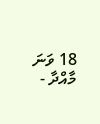18 ވަނަ މާއްދާ -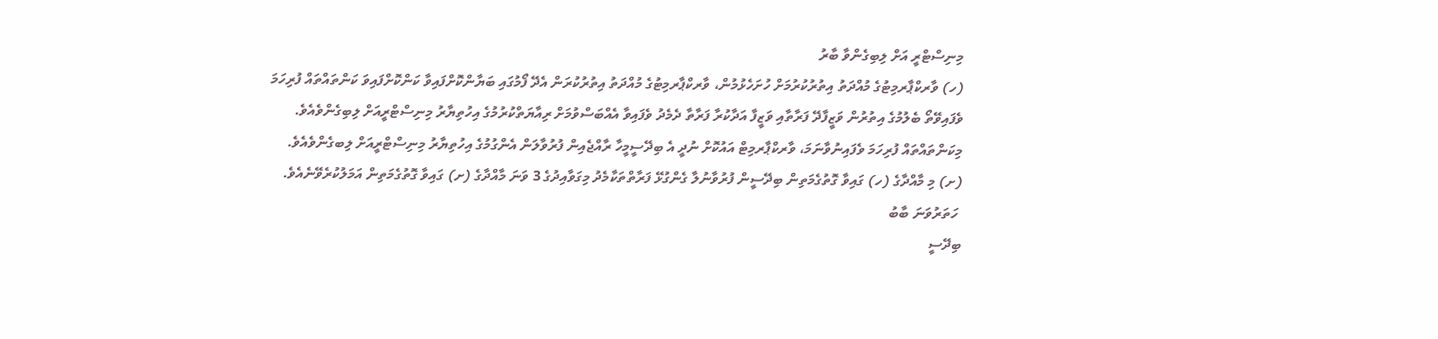މިނިސްޓްރީ އަށް ލިބިގެންވާ ބާރު
(ހ) ވާރކްޕާރމިޓުގެ މުއްދަތު އިތުރުކުރުމަށް ހުށަހެޅުމުން، ވާރކްޕާރމިޓުގެ މުއްދަތު އިތުރުކުރަން އެދޭ ފޯމުގައި ބަޔާންކޮށްފައިވާ ކަންކޮށްފައިވަ ކަންތައްތައް ފުރިހަމަ ވެފައިވޭތޯ ބެލުމުގެ އިތުރުން ވަޒީފާދޭ ފަރާތާއި ވަޒީފާ އަދާކުރާ ފަރާތާ ދެމެދު ވެފައިވާ އެއްބަސްވުމަށް ރިއާޔަތްކުރުމުގެ އިހުތިޔާރު މިނިސްޓްރީއަށް ލިބިގެންވެއެވެ. މިކަންތައްތައް ފުރިހަމަ ވެފައިނުވާނަމަ، ވާރކްޕާރމިޓް އައުކޮށް ނުދީ އެ ބިދޭސީމީހާ ރާއްޖެއިން ފުރުވާލަން އެންގުމުގެ އިހުތިޔާރު މިނިސްޓްރީއަށް ލިބގެންވެއެވެ.
(ށ) މި މާއްދާގެ (ހ) ގައިވާ ގޮތުގެމަތިން ބިދޭސީން ފުރުވާނުލާ ގެންގުޅޭ ފަރާތްތަކާމެދު މިގަވާއިދުގެ 3 ވަނަ މާއްދާގެ (ށ) ގައިވާ ގޮތުގެމަތިން އަމަލުކުރެވޭނެއެވެ.
 ހަތަރުވަނަ ބާބު
ބިދޭސީ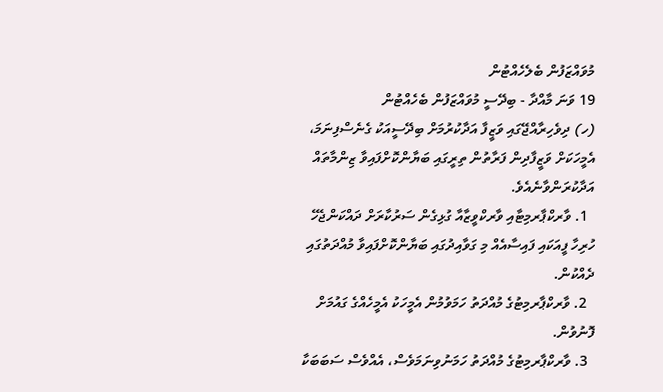މުވައްޒަފުން ބެލެހެއްޓުން
19 ވަނަ މާއްދާ - ބިދޭސީ މުވައްޒަފުން ބެހެއްޓުން
(ހ) ދިވެހިރާއްޖޭގައި ވަޒީފާ އަދާކުރުމަށް ބިދޭސީއަކު ގެނެސްފިނަމަ، އެމީހަކަށް ވަޒީފާދިން ފަރާތުން ތިރީގައި ބަޔާންކޮށްފައިވާ ޒިންމާތައް އަދާކުރަންވާނެއެވެ.
  1. ވާރކްޕާރމިޓާއި ވާރކްވީޒާއާ ގުޅިގެން ސަރުކާރަށް ދައްކަންޖެހޭ ހުރިހާ ފީއަކައި ފައިސާއެއް މި ގަވާއިދުގައި ބަޔާންކޮށްފައިވާ މުއްދަތުގައި ދެއްކުން.
  2. ވާރކްޕާރމިޓުގެ މުއްދަތު ހަމަވުމުން އެމީހަކު އެމީހެއްގެ ގައުމަށް ފޮނުވުން.
  3. ވާރކްޕާރމިޓުގެ މުއްދަތު ހަމަނުވިނަމަވެސް، އެއްވެސް ސަބަބަކާ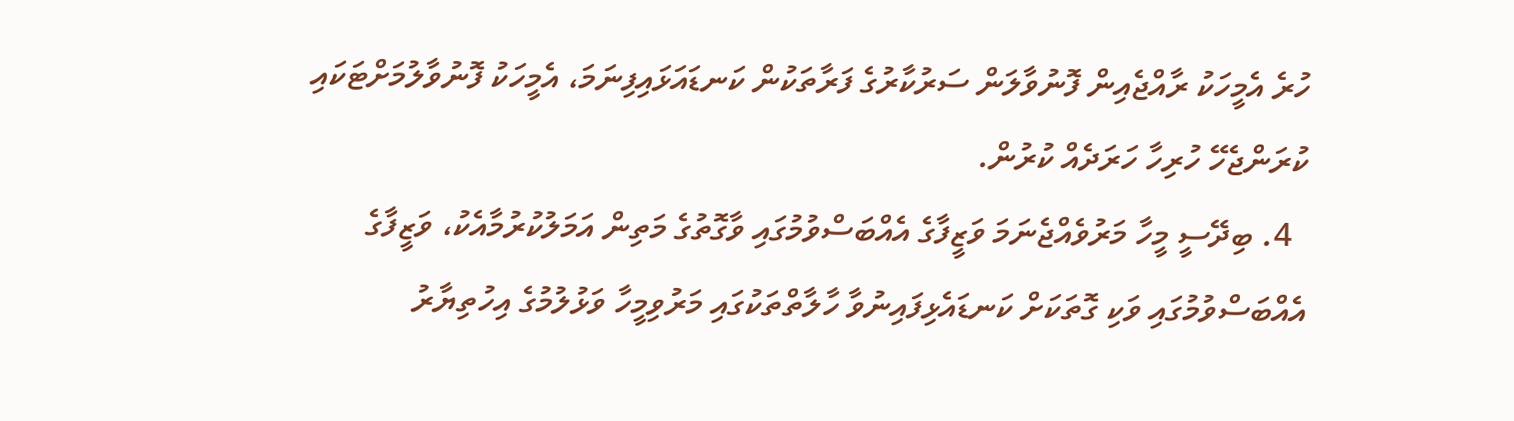ހުރެ އެމީހަކު ރާއްޖެއިން ފޮނުވާލަން ސަރުކާރުގެ ފަރާތަކުން ކަނޑައަޅައިފިނަމަ، އެމީހަކު ފޮނުވާލުމަށްޓަކައި ކުރަންޖެހޭ ހުރިހާ ހަރަދެއް ކުރުން.
  4. ބިދޭސީ މީހާ މަރުވެއްޖެނަމަ ވަޒީފާގެ އެއްބަސްވުމުގައި ވާގޮތުގެ މަތިން އަމަލުކުރުމާއެކު، ވަޒީފާގެ އެއްބަސްވުމުގައި ވަކި ގޮތަކަށް ކަނޑައެޅިފައިނުވާ ހާލާތްތަކުގައި މަރުވިމީހާ ވަޅުލުމުގެ އިހުތިޔާރު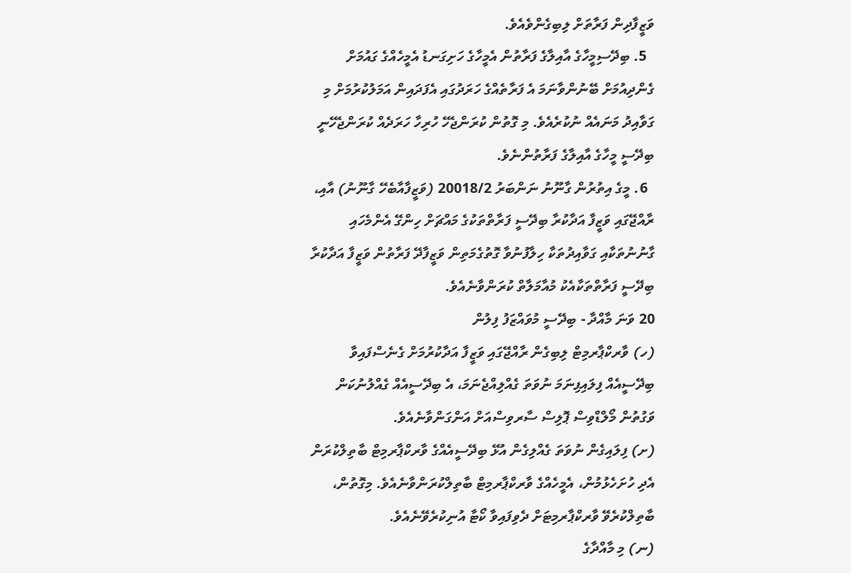ވަޒީފާދިން ފަރާތަށް ލިބިގެންވެއެވެ.
  5. ބިދޭސިމީހާގެ އާއިލާގެ ފަރާތުން އެމީހާގެ ހަށިގަނޑު އެމީހެއްގެ ގައުމަށް ގެންދިއުމަށް ބޭނުންވާނަމަ އެ ފަރާތެއްގެ ހަރަދުގައި އެފަދައިން އަމަލުކުރުމަށް މި ގަވާއިދު މަނައެއް ނުކުރެއެވެ. މި ގޮތުން ކުރަންޖެހޭ ހުރިހާ ހަރަދެއް ކުރަންޖެހޭނީ ބިދޭސީ މީހާގެ އާއިލާގެ ފަރާތުންނެވެ.
  6. މީގެ އިތުރުން ގާނޫނު ނަންބަރު 20018/2 (ވަޒީފާއާބެހޭ ގާނޫނު) އާއި، ރާއްޖޭގައި ވަޒީފާ އަދާކުރާ ބިދޭސީ ފަރާތްތަކުގެ މައްޗަށް ހިންގޭ އެންމެހައި ގާނުނުތަކާއި ގަވާއިދުތަކާ ހިލާފުނުވާ ގޮތުގެމަތިން ވަޒީފާދޭ ފަރާތުން ވަޒީފާ އަދާކުރާ ބިދޭސީ ފަރާތްތަކާއެކު މުއާމަލާތް ކުރަންވާނެއެވެ.
20 ވަނަ މާއްދާ - ބިދޭސީ މުވައްޒަފު ފިލުން
(ހ) ވާރކްޕާރމިޓް ލިބިގެން ރާއްޖޭގައި ވަޒީފާ އަދާކުރުމަށް ގެނެސްފައިވާ ބިދޭސީއެއް ފިލައިފިނަމަ ނުވަތަ ގެއްލިއްޖެނަމަ، އެ ބިދޭސީއެއް ގެއްލުނުކަން ވަގުތުން މޯލްޑްވިސް ޕޮލިސް ސާރވިސްއަށް އަންގަންވާނެއެވެ.
(ށ) ފިލައިގެން ނުވަތަ ގެއްލިގެން އުޅޭ ބިދޭސީއެއްގެ ވާރކްޕާރމިޓް ބާތިލްކުރަން އެދި ހުށަހެޅުމުން، އެމީހެއްގެ ވާރކްޕާރމިޓް ބާތިލްކުރަންވާނެއެވެ. މިގޮތުން، ބާތިލްކުރެވޭ ވާރކްޕާރމިޓަށް ދެވިފައިވާ ކޯޓާ އުނިކުރެވޭނެއެވެ.
(ނ) މި މާއްދާގެ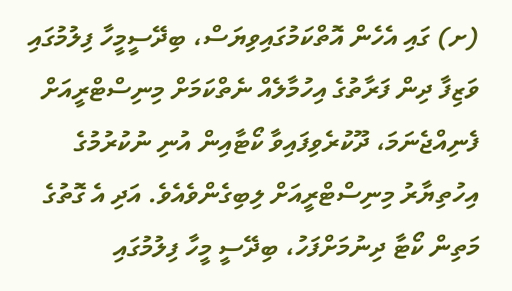(ށ) ގައި އެހެން އޮތްކަމުގައިވިޔަސް، ބިދޭސީމީހާ ފިލުމުގައި ވަޒިފާ ދިން ފަރާތުގެ އިހުމާލެއް ނެތްކަމަށް މިނިސްޓްރީއަށް ފެނިއްޖެނަމަ، ދޫކުރެވިފައިވާ ކޯޓާއިން އުނި ނުކުރުމުގެ އިހުތިޔާރު މިނިސްޓްރީއަށް ލިބިގެންވެއެވެ. އަދި އެ ގޮތުގެ މަތިން ކޯޓާ ދިނުމަށްފަހު، ބިދޭސީ މީހާ ފިލުމުގައި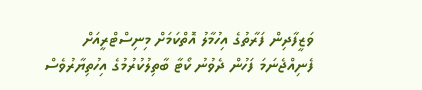ވަޒީފާދިން ފަރާތުގެ އިހުމާލު އޮތްކަމަށް މިނިސްޓްރީއަށް ފެނިއްޖެނަމަ ފަހުން ދެވުނު ކޯޓާ ބާތިލުކުރުމުގެ އިހުތިޔާރުވެސް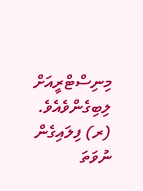މިނިސްޓްރީއަށް ލިބިގެންވެއެވެ.
(ރ) ފިލައިގެން ނުވަތަ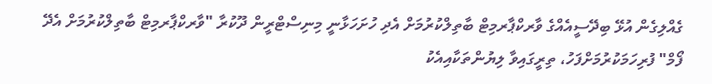ގެއްލިގެން އުޅޭ ބިދޭސީއެއްގެ ވާރކްޕާރމިޓް ބާތިލްކުރުމަށް އެދި ހުށަހަޅާނީ މިނިސްޓްރީން ދޫކުރާ "ވާރކްޕާރމިޓް ބާތިލްކުރުމަށް އެދޭ ފޯމް" ފުރިހަމަކުރުމަށްފަހު، ތިރީގައިވާ ލިޔުންތަކާއިއެކު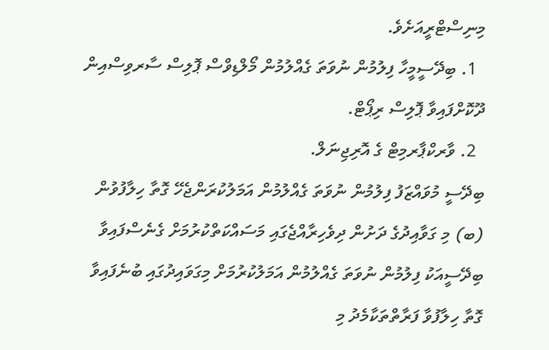މިނިސްޓްރީއަށެވެ.
  1. ބިދޭސީމީހާ ފިލުމުން ނުވަތަ ގެއްލުމުން މޯލްޑިވްސް ޕޮލިސް ސާރވިސްއިން ދޫކޮށްފައިވާ ޕޮލިސް ރިޕޯޓް.
  2. ވާރކްޕާރމިޓް ގެ އޮރިޖިނަލް.
ބިދޭސީ މުވައްޒަފު ފިލުމުން ނުވަތަ ގެއްލުމުން އަމަލުކުރަންޖެހޭ ގޮތާ ހިލާފުވުން
(ބ) މި ގަވާއިދުގެ ދަށުން ދިވެހިރާއްޖެގައި މަސައްކަތްކުރުމަށް ގެނެސްފައިވާ ބިދޭސީއަކު ފިލުމުން ނުވަތަ ގެއްލުމުން އަމަލުކުރުމަށް މިގަވައިދުގައި ބުނެފައިވާ ގޮތާ ހިލާފުވާ ފަރާތްތަކާމެދު މި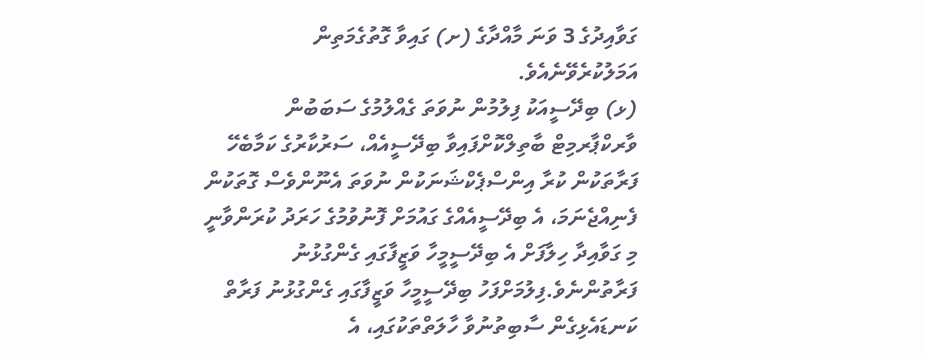ގަވާއިދުގެ 3 ވަނަ މާއްދާގެ (ށ) ގައިވާ ގޮތުގެމަތިން އަމަލުކުރެވޭނެއެވެ.
(ޅ) ބިދޭސީއަކު ފިލުމުން ނުވަތަ ގެއްލުމުގެ ސަބަބުން ވާރކްޕާރމިޓް ބާތިލްކޮށްފައިވާ ބިދޭސީއެއް، ސަރުކާރުގެ ކަމާބެހޭ ފަރާތަކުން ކުރާ އިންސްޕެކްޝަނަކުން ނުވަތަ އެނޫންވެސް ގޮތަކުން ފެނިއްޖެނަމަ، އެ ބިދޭސީއެއްގެ ގައުމަށް ފޮނުވުމުގެ ހަރަދު ކުރަންވާނީ މި ގަވާއިދާ ހިލާފަށް އެ ބިދޭސީމީހާ ވަޒީފާގައި ގެންގުޅުނު ފަރާތުންނެވެ.ފިލުމަށްފަހު ބިދޭސީމީހާ ވަޒީފާގައި ގެންގުޅުނު ފަރާތް ކަނޑައެޅިގެން ސާބިތުނުވާ ހާލަތްތަކުގައި، އެ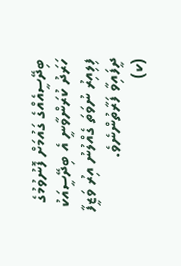ބިދޭސީއެއްގެ ގައުމަށް ފޮނުވުމުގެ ހަރަދު ކުރަންވާނީ އެ ބިދޭސީއަކު ފިލިއިރު ނުވަތަ ގެއްލުނު އިރު ވަޒީފާ ދީފައިވާ ފަރާތުންނެވެ.
(ކ)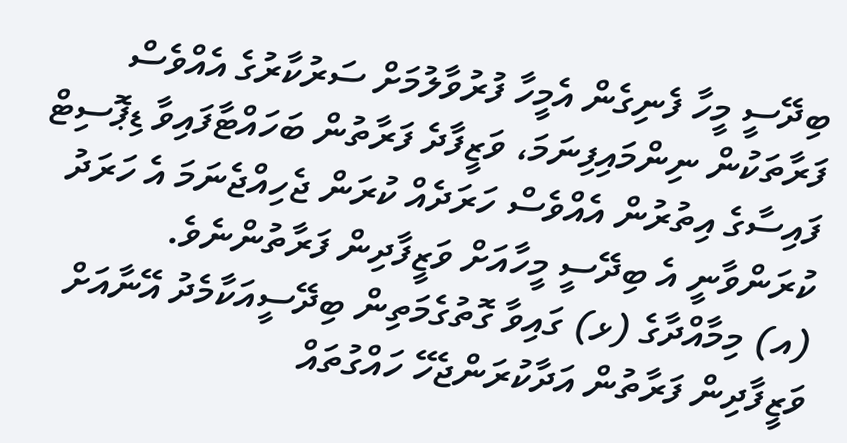ބިދޭސީ މީހާ ފެނިގެން އެމީހާ ފުރުވާލުމަށް ސަރުކާރުގެ އެއްވެސް ފަރާތަކުން ނިންމައިފިނަމަ، ވަޒީފާދެ ފަރާތުން ބަހައްޓާފައިވާ ޑިޕޮސިޓް ފައިސާގެ އިތުރުން އެއްވެސް ހަރަދެއް ކުރަން ޖެހިއްޖެނަމަ އެ ހަރަދު ކުރަންވާނީ އެ ބިދޭސީ މީހާއަށް ވަޒީފާދިން ފަރާތުންނެވެ.
(އ) މިމާއްދާގެ (ޅ) ގައިވާ ގޮތުގެމަތިން ބިދޭސީއަކާމެދު އޭނާއަށް ވަޒީފާދިން ފަރާތުން އަދާކުރަންޖެހޭ ހައްގުތައް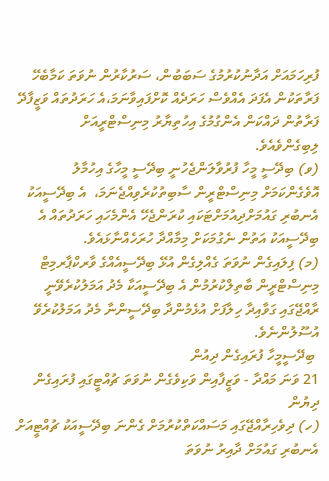ފުރިހަމައަށް އަދާނުކުރުމުގެ ސަބަބުން، ސަރުކާރުން ނުވަތަ ކަމާބެހޭ ފަރާތަކުން އެފަދަ އެއްވެސް ހަރަދެއް ކޮށްފައިވާނަމަ،އެ ހަރަދުތައް ވަޒީފާދޭ ފަރާތުން ދައްކަން އެންގުމުގެ އިހުތިޔާރު މިނިސްޓްރީއަށް ލިބިގެންވެއެވެ.
(ވ) ބިދޭސީ މީހާ ފުރުވާލަންޖެހުނީ ބިދޭސީ މީހާގެ އިހުމާލު އޮވެގެންކަމަށް މިނިސްޓްރީން ސާބިތުކުރެވިއްޖެނަމަ،  އެ ބިދޭސީއަކު އެނބުރި ގައުމަށްދިއުމަށްޓަކައި ކުރަންޖެހޭ އެންމެހައި ހަރަދުތައް އެ ބިދޭސީއަކު އަތުން ނެގުމަކަށް މިމާއްދާ ހުރަހެއްނާޅައެވެ.
(މ) ފިލައިގެން ނުވަތަ ގެއްލިގެން އުޅޭ ބިދޭސީއެއްގެ ވާރކްޕާރމިޓް މިނިސްޓްރީން ބާތިލްކުރުމުން އެ ބިދޭސީއަކާ މެދު އަމަލުކުރެވޭނީ ރާއްޖޭގައި ގަވާއިދާ ހިލާފަށް އުޅެމުންދާ ބިދޭސީންނާ މެދު އަމަލުކުރެވޭ އުސޫލުންނެވެ.
 ބިދޭސީމީހާ ފުރައިގެން ދިއުން
21 ވަނަ މައްދާ - ވަޒީފާއިން ވަކިވެގެން ނުވަތަ ޗުއްޓީގައި ފުރައިގެން ދިޔުން
(ހ) ދިވެހިރާއްޖޭގައި މަސައްކަތްކުރުމަށް ގެންނަ ބިދޭސީއަކު ޗުއްޓީއަށް އެނބުރި ގައުމަށް ދާއިރު ނުވަތަ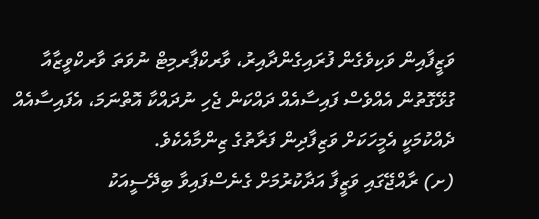ވަޒީފާއިން ވަކިވެގެން ފުރައިގެންދާއިރު، ވާރކްޕާރމިޓް ނުވަތަ ވާރކްވީޒާއާ ގުޅޭގޮތުން އެއްވެސް ފައިސާއެއް ދައްކަން ޖެހި ނުދައްކާ އޮތްނަމަ، އެފައިސާއެއް ދެއްކުމަކީ އެމީހަކަށް ވަޒިފާދިން ފަރާތުގެ ޒިންމާއެކެވެ.
(ށ) ރާއްޖޭގައި ވަޒީފާ އަދާކުރުމަށް ގެނެސްފައިވާ ބިދޭސީއަކު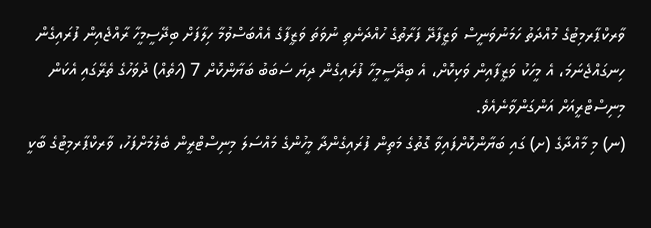ވާރކްޕާރމިޓުގެ މުއްދަތު ހަމަނުވަނީސް ވަޒީފާދޭ ފަރާތުގެ ހުއްދަނެތި ނުވަތަ ވަޒީފާގެ އެއްބަސްވުމާ ހިލާފަށް ބިދޭސީމީހާ ރާއްޖެއިން ފުރައިގެން ހިނގައްޖެނަމަ، އެ މީހަކު ވަޒީފާއިން ވަކިކޮށް، އެ ބިދޭސީމީހާ ފުރައިގެން ދިޔަ ސަބަބު ބަޔާންކޮށް 7 (ހަތެއް) ދުވަހުގެ ތެރޭގައި އެކަން މިނިސްޓްރީއަށް އަންގަންވާނެއެވެ.
(ނ) މި މާއްދާގެ (ށ) ގައި ބަޔާންކޮށްފައިވާ ގޮތުގެ މަތިން ފުރައިގެންދާ މީހުންގެ މައްސަލަ މިނިސްޓްރީން ބެލުމަށްފަހު، ވާރކްޕާރމިޓުގެ ބާކީ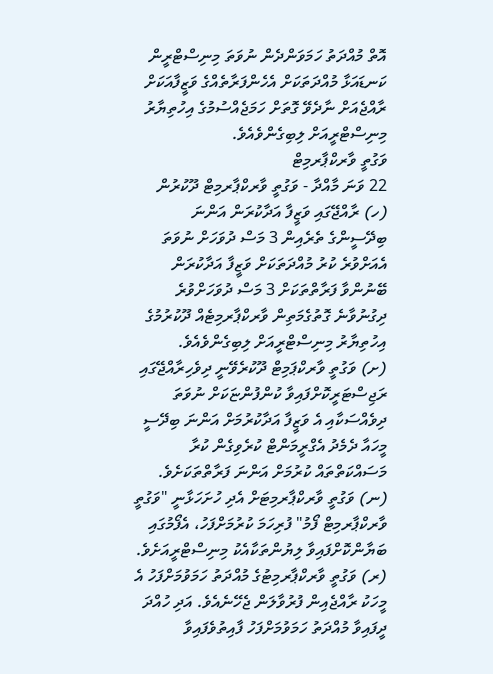އޮތް މުއްދަތު ހަމަވަންދެން ނުވަތަ މިނިސްޓްރީން ކަނޑައަޅާ މުއްދަތަކަށް އެހެންފަރާތެއްގެ ވަޒީފާއަކަށް ރާއްޖެއަށް ނާދެވޭ ގޮތަށް ހަމަޖެއްސުމުގެ އިހުތިޔާރު މިނިސްޓްރީއަށް ލިބިގެންވެއެވެ.
ވަގުތީ ވާރކްޕާރމިޓް
22 ވަނަ މާއްދާ - ވަގުތީ ވާރކްޕާރމިޓް ދޫކުރުން
(ހ) ރާއްޖޭގައި ވަޒީފާ އަދާކުރަން އަންނަ ބިދޭސީންގެ ތެރެއިން 3 މަސް ދުވަހަށް ނުވަތަ އެއަށްވުރެ ކުރު މުއްދަތަކަށް ވަޒީފާ އަދާކުރަން ބޭނުންވާ ފަރާތްތަކަށް 3 މަސް ދުވަހަށްވުރެ ދިގުނުވާނެ ގޮތުގެމަތިން ވާރކްޕާރމިޓެއް ދޫކުރުމުގެ އިހުތިޔާރު މިނިސްޓްރީއަށް ލިބިގެންވެއެވެ.
(ށ) ވަގުތީ ވާރކްޕަމިޓް ދޫކުރެވޭނީ ދިވެހިރާއްޖޭގައި ރަޖިސްޓަރީކޮށްފައިވާ ކުންފުންޏަކަށް ނުވަތަ ދިވެއްސަކާއި އެ ވަޒީފާ އަދާކުރުމަށް އަންނަ ބިދޭސީ މީހައާ ދެމެދު އެގްރީމަންޓް ކުރެވިގެން ކުރާ މަސައްކަތްތައް ކުރުމަށް އަންނަ ފަރާތްތަކަށެވެ.
(ނ) ވަގުތީ ވާރކްޕާރމިޓަށް އެދި ހުށަހަޅާނީ "ވަގުތީ ވާރކްޕާރމިޓް ފޯމު" ފުރިހަމަ ކުރުމަށްފަހު، އެފޯމުގައި ބަޔާންކޮށްފައިވާ ލިޔުންތަކާއެކު މިނިސްޓްރީއަށެވެ.
(ރ) ވަގުތީ ވާރކްޕާރމިޓުގެ މުއްދަތު ހަމަވުމަށްފަހު އެ މީހަކު ރާއްޖެއިން ފުރުވާލަން ޖެހޭނެއެވެ. އަދި ހުއްދަ ދީފައިވާ މުއްދަތު ހަމަވުމަށްފަހު ފާއިތުވެފައިވާ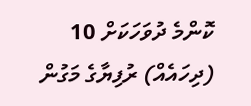ކޮންމެ ދުވަހަކަށް 10 (ދިހައެއް) ރުފިޔާގެ މަގުން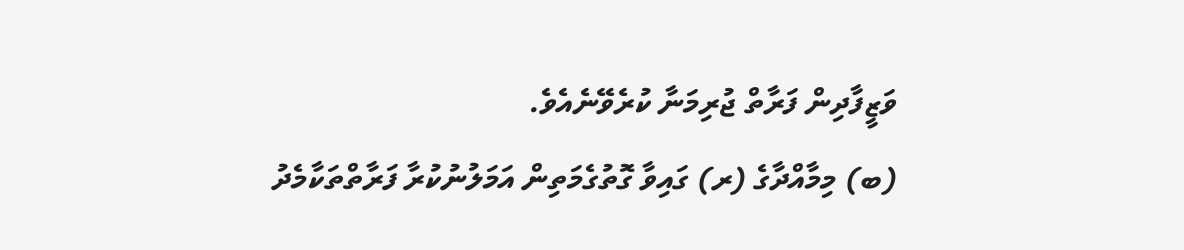ވަޒީފާދިން ފަރާތް ޖުރިމަނާ ކުރެވޭނެއެވެ.
(ބ) މިމާއްދާގެ (ރ) ގައިވާ ގޮތުގެމަތިން އަމަލުނުކުރާ ފަރާތްތަކާމެދު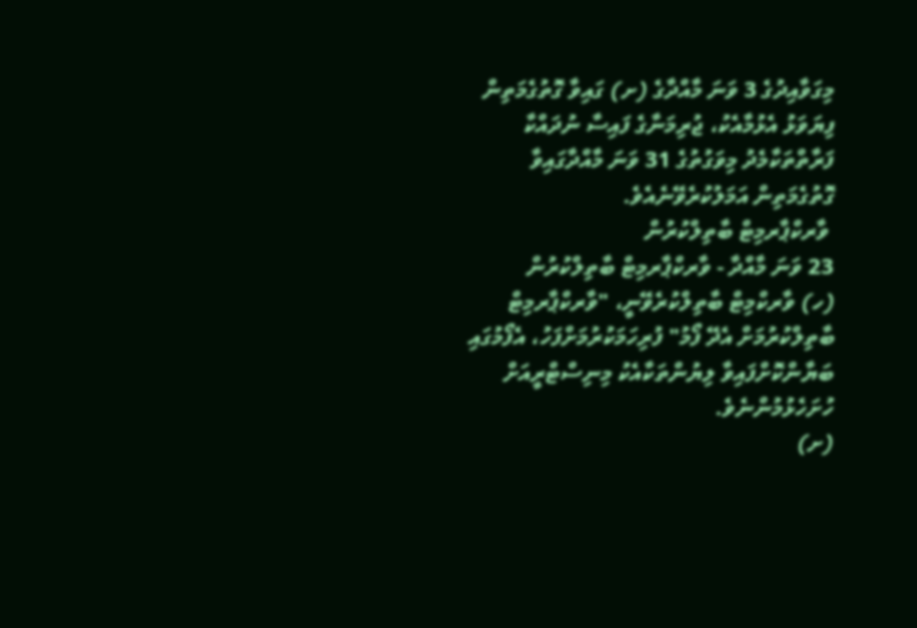މިގަވާއިދުގެ 3 ވަނަ މާއްދާގެ (ށ) ގައިވާ ގޮތުގެމަތިން ފިޔަވަޅު އެޅުމާއެކު، ޖުރިމަނާގެ ފައިސާ ނުދައްކާ ފަރާތްތަކާމެދު މިވަގުތުގެ 31 ވަނަ މާއްދާގައިވާ ގޮތުގެމަތިން އަމަލުކުރެވޭނެއެވެ.
 ވާރކްޕާރމިޓް ބާތިލްކުރުން
23 ވަނަ މާއްދާ - ވާރކްޕާރމިޓް ބާތިލްކުރުން
(ހ) ވާރކްމިޓް ބާތިލްކުރެވޭނީ، "ވާރކްޕާރމިޓް ބާތިލްކުރުމަށް އެދޭ ފޯމު" ފުރިހަމަކުރުމަށްފަހު، އެފޯމުގައި ބަޔާންކޮށްފައިވާ ލިޔުންތަކާއެކު މިނިސްޓްރީއަށް ހުށަހެޅުމުންނެވެ.
(ށ)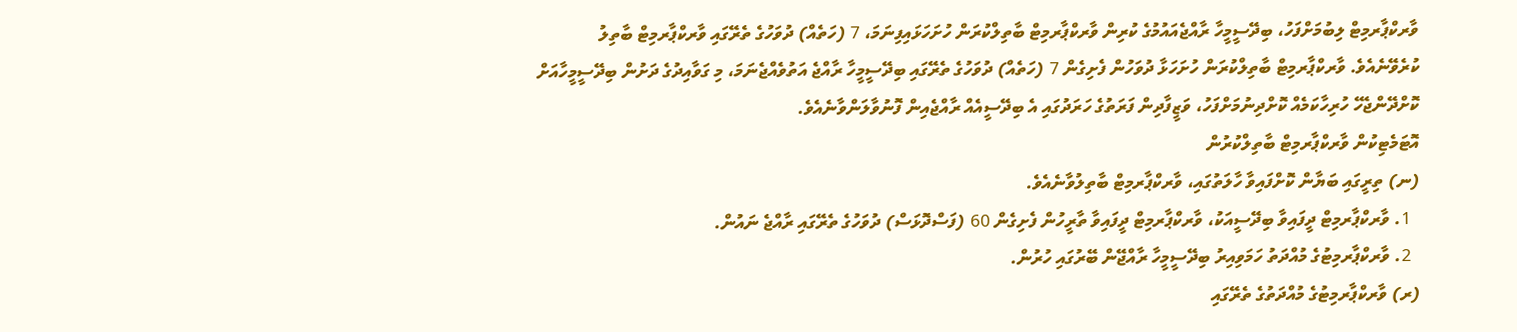ވާރކްޕާރމިޓް ލިބުމަށްފަހު، ބިދޭސީމީހާ ރާއްޖެއައުމުގެ ކުރިން ވާރކްޕާރމިޓް ބާތިލްކުރަން ހުށަހަޅައިފިނަމަ، 7 (ހަތެއް) ދުވަހުގެ ތެރޭގައި ވާރކްޕާރމިޓް ބާތިލު ކުރެވޭނެއެވެ. ވާރކްޕާރމިޓް ބާތިލްކުރަން ހުށަހަޅާ ދުވަހުން ފެށިގެން 7 (ހަތެއް) ދުވަހުގެ ތެރޭގައި ބިދޭސީމީހާ ރާއްޖެ އަތުވެއްޖެނަމަ، މި ގަވާއިދުގެ ދަށުން ބިދޭސީމީހާއަށް ކޮށްދޭންޖެހޭ ހުރިހާކަމެއް ކޮށްދިނުމަށްފަހު، ވަޒީފާދިން ފަރަތުގެ ހަރަދުގައި އެ ބިދޭސީއެއް ރާއްޖެއިން ފޮނުވާލަންވާނެއެވެ.
އޮޓަމެޓިކުން ވާރކްޕާރމިޓް ބާތިލްކުރުން
(ނ) ތިރީގައި ބަޔާން ކޮށްފައިވާ ހާލަތުގައި، ވާރކްޕާރމިޓް ބާތިލުވާނެއެވެ.
  1. ވާރކްޕާރމިޓް ދީފައިވާ ބިދޭސީއަކު، ވާރކްޕާރމިޓް ދީފައިވާ ތާރީހުން ފެށިގެން 60 (ފަސްދޮޅަސް) ދުވަހުގެ ތެރޭގައި ރާއްޖެ ނައުން.
  2. ވާރކްޕާރމިޓުގެ މުއްދަތު ހަމަވިއިރު ބިދޭސީމީހާ ރާއްޖޭން ބޭރުގައި ހުރުން.
(ރ) ވާރކްޕާރމިޓުގެ މުއްދަތުގެ ތެރޭގައި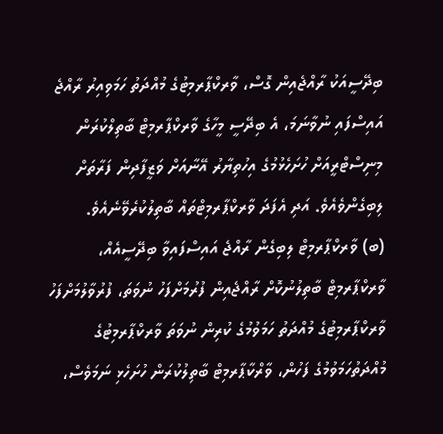ބިދޭސީއަކު ރާއްޖެއިން ގޮސް، ވާރކްޕާރމިޓުގެ މުއްދަތު ހަމަވިއިރު ރާއްޖެ އައިސްފައި ނުވާނަމަ، އެ ބިދޭސީ މީހާގެ ވާރކްޕާރމިޓް ބާތިލްކުރަން މިނިސްޓްރީއަށް ހުށަހެޅުމުގެ އިހުތިޔާރު އޭނާއަށް ވަޒީފާދިން ފަރާތަށް ލިބިގެންވެއެވެ. އަދި އެފަދަ ވާރކްޕާރމިޓްތައް ބާތިލުކުރެވޭނެއެވެ.
(ބ) ވާރކްޕާރމިޓް ލިބިގެން ރާއްޖެ އައިސްފައިވާ ބިދޭސީއެއް، ވާރކްޕާރމިޓް ބާތިލުނުކޮށް ރާއްޖެއިން ފުރުމަށްފަހު ނުވަތަ، ފުރުވާލުމަށްފަހު ވާރކްޕާރމިޓުގެ މުއްދަތު ހަމަވުމުގެ ކުރިން ނުވަތަ ވާރކްޕާރމިޓުގެ މުއްދަތުހަމަވުމުގެ ފަހުން، ވާރްކާޕާރމިޓް ބާތިލުކުރަން ހުށަހެޅި ނަމަވެސް،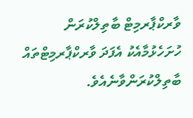ވާރކްޕާރމިޓް ބާތިލްކުރަން ހުށަހެޅުމާއެކު އެފަދަ ވާރކްޕާރމިޓްތައް ބާތިލްކުރަންވާނެއެވެ.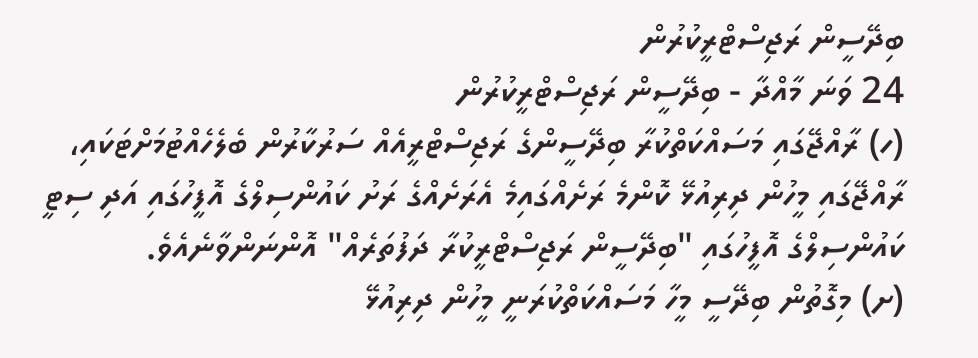ބިދޭސީން ރަޖިސްޓްރީކުރުން
24 ވަނަ މާއްދާ - ބިދޭސީން ރަޖިސްޓްރީކުރުން
(ހ) ރާއްޖޭގައި މަސައްކަތްކުރާ ބިދޭސީންގެ ރަޖިސްޓްރީއެއް ސަރުކާރުން ބެލެހެއްޓުމަށްޓަކައި، ރާއްޖޭގައި މީހުން ދިރިއުޅޭ ކޮންމެ ރަށެއްގައިމެ އެރަށެއްގެ ރަށު ކައުންސިލްގެ އޮފީހުގައި އަދި ސިޓީ ކައުންސިލްގެ އޮފީހުގައި "ބިދޭސީން ރަޖިސްޓްރީކުރާ ދަފުތަރެއް" އޮންނަންވާނެއެވެ.
(ށ) މިގޮތުން ބިދޭސީ މީހާ މަސައްކަތްކުރަނީ މީހުން ދިރިއުޅޭ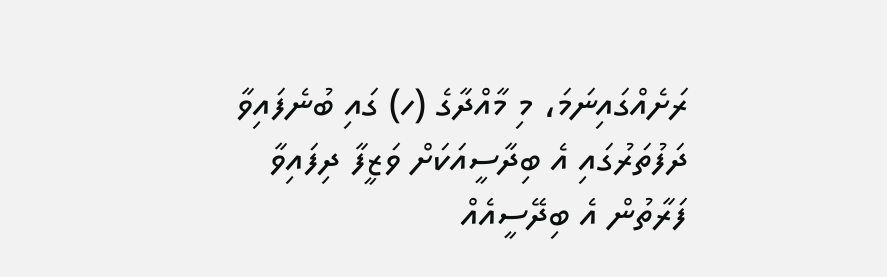ރަށެއްގައިނަމަ، މި މާއްދާގެ (ހ) ގައި ބުނެފައިވާ ދަފުތަރުގައި އެ ބިދާސީއަކަށް ވަޒީފާ ދިފައިވާ ފަރާތުން އެ ބިދޭސީއެއް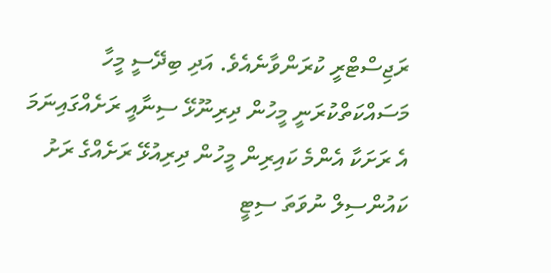ރަޖިސްޓްރީ ކުރަންވާނެއެވެ. އަދި ބިދޭސީ މީހާ މަސައްކަތްކުރަނީ މީހުން ދިރިނޫޅޭ ސިނާއީ ރަށެއްގައިނަމަ އެ ރަށަކާ އެންމެ ކައިރިން މީހުން ދިރިއުޅޭ ރަށެއްގެ ރަށު ކައުންސިލް ނުވަތަ ސިޓީ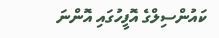ކައުންސިލްގެ އޮފީހުގައި އޮންނަ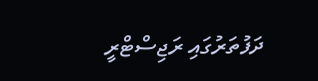ދަފުތަރުގައި ރަޖިސްޓްރީ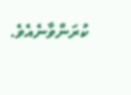ކުރަންވާނެއެވެ.